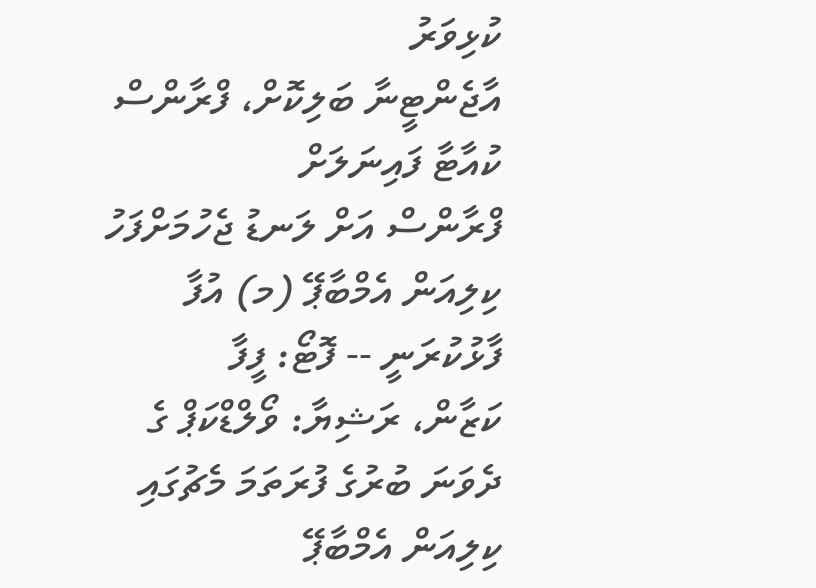ކުޅިވަރު
އާޖެންޓީނާ ބަލިކޮށް، ފްރާންސް ކުއާޓާ ފައިނަލަށް
ފްރާންސް އަށް ލަނޑު ޖެހުމަށްފަހު ކިލިއަން އެމްބާޕޭ (މ) އުފާ ފާޅުކުރަނީ -- ފޮޓޯ: ފީފާ
ކަޒާން، ރަޝިޔާ: ވޯލްޑްކަޕް ގެ ދެވަނަ ބުރުގެ ފުރަތަމަ މެޗުގައި ކިލިއަން އެމްބާޕޭ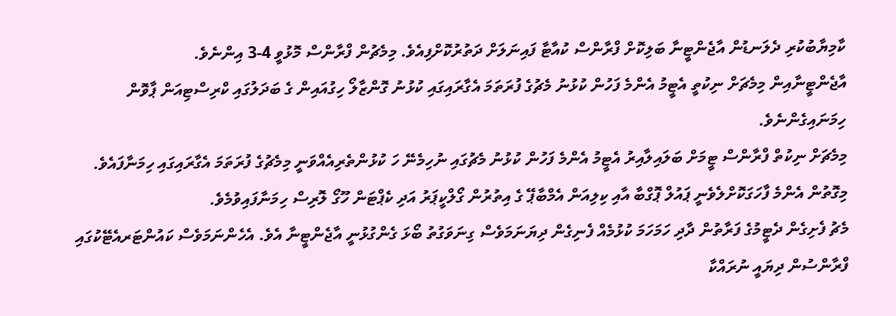ކާމިޔާބުކުރި ދެލަނޑުން އާޖެންޓީނާ ބަލިކޮށް ފްރާންސް ކުއާޓާ ފައިނަލަށް ދަތުރުކޮށްފިއެވެ. މިމެޗުން ފްރާންސް މޮޅުވީ 4-3 އިންނެވެ.
އާޖެންޓީނާއިން މިމެޗަށް ނިކުތީ އެޓީމު އެންމެ ފަހުން ކުޅުނު މެޗުގެ ފުރަތަމަ އެގާރައިގައި ކުޅުނު ގޮންޒާލޯ ހިގުއައިން ގެ ބަދަލުގައި ކްރިސްޓިއަން ޕާވޮން ހިމަނައިގެންނެވެ.
މިމެޗަށް ނިކުތް ފްރާންސް ޓީމަށް ބަލައިލާއިރު އެޓީމު އެންމެ ފަހުން ކުޅުނު މެޗުގައި ނުހިމެނޭ ހަ ކުޅުންތެރިއެއްވަނީ މިމެޗުގެ ފުރަތަމަ އެގާރައިގައި ހިމަނާފައެވެ. މިގޮތުން އެންމެ ފާހަގަކޮށްލެވެނީ ޕައުލް ޕޮގްބާ އާއި ކިލިއަން އެމްބާޕޭ ގެ އިތުރުން ގޯލްކީޕަރު އަދި ކެޕްޓަން ހޫގޯ ލޮރިސް ހިމަނާފައިވުމެވެ.
މެޗު ފެށިގެން ދެޓީމުގެ ފަރާތުން ދާދި ހަމަހަމަ ކުޅުމެއް ފެނިގެން ދިޔަނަމަވެސް ގިނަވަގުތު ބޯޅަ ގެންގުޅުނީ އާޖެންޓީނާ އެވެ. އެހެންނަމަވެސް ކައުންޓަރއެޓޭކުގައި ފްރާންސުން ދިޔައީ ނުރައްކާ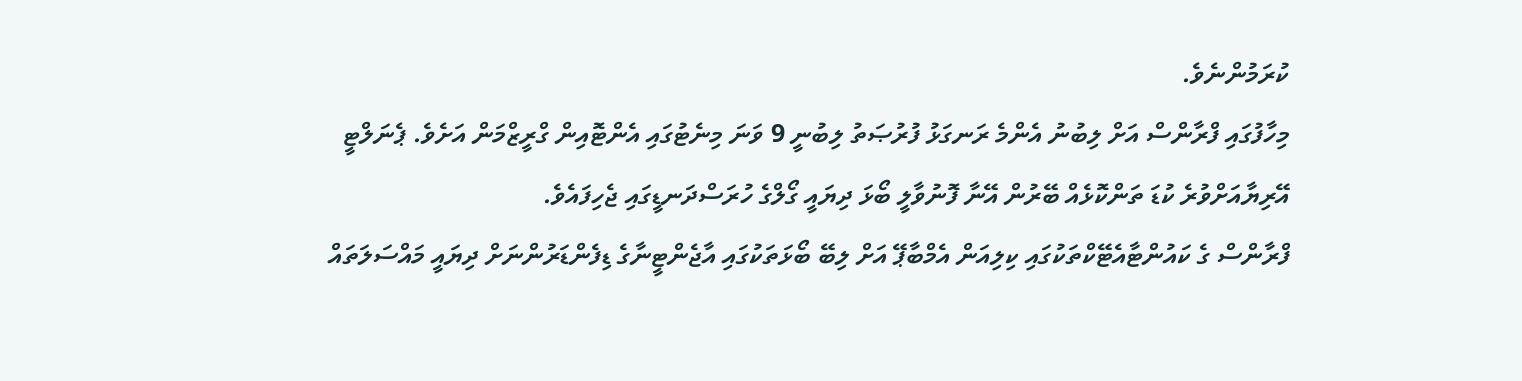ކުރަމުންނެވެ.
މިހާފުގައި ފްރާންސް އަށް ލިބުނު އެންމެ ރަނގަޅު ފުރުޞަތު ލިބުނީ 9 ވަނަ މިނެޓުގައި އެންޓޮއިން ގްރީޒްމަން އަށެވެ. ޕެނަލްޓީ އޭރިޔާއަށްވުރެ ކުޑަ ތަންކޮޅެއް ބޭރުން އޭނާ ފޮނުވާލީ ބޯޅަ ދިޔައީ ގޯލްގެ ހުރަސްދަނޑީގައި ޖެހިފައެވެ.
ފްރާންސް ގެ ކައުންޓާއެޓޭކްތަކުގައި ކިލިއަން އެމްބާޕޭ އަށް ލިބޭ ބޯޅަތަކުގައި އާޖެންޓީނާގެ ޑިފެންޑަރުންނަށް ދިޔައީ މައްސަލަތައް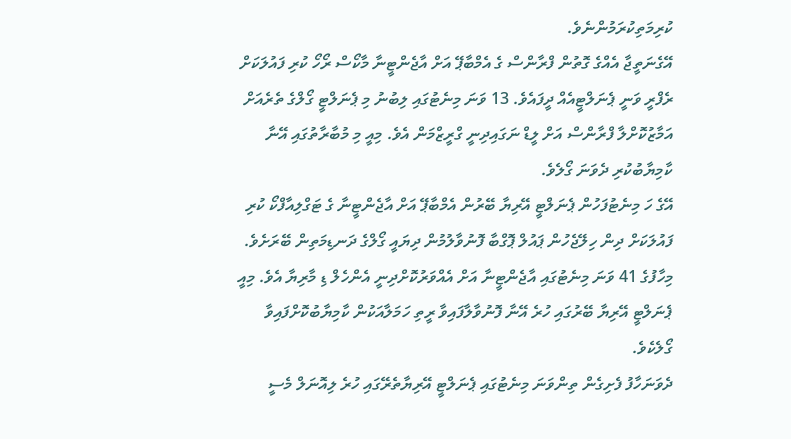ކުރިމަތިކުރަމުންނެވެ.
އޭގެނަތީޖާ އެއްގެ ގޮތުން ފްރާންސް ގެ އެމްބާޕޭ އަށް އާޖެންޓީނާ މާކޯސް ރޯހޯ ކުރި ފައުލަކަށް ރެފްރީ ވަނީ ޕެނަލްޓީއެއް ދީފައެވެ. 13 ވަނަ މިނެޓުގައި ލިބުނު މި ޕެނަލްޓީ ގޯލްގެ ތެރެއަށް އަމާޒުކޮށްލާ ފްރާންސް އަށް ލީޑް ނަގައިދިނީ ގްރީޒްމަން އެވެ. މިއީ މި މުބާރާތުގައި އޭނާ ކާމިޔާބުކުރި ދެވަނަ ގޯލެވެ.
އޭގެ ހަ މިނެޓުފަހުން ޕެނަލްޓީ އޭރިޔާ ބޭރުން އެމްބާޕޭ އަށް އާޖެންޓީނާ ގެ ޓަގްލިއާފްކޯ ކުރި ފައުލަކަށް ދިން ހިލޭޖެހުން ޕައުލް ޕޮގްބާ ފޮނުވާލުމުން ދިޔައީ ގޯލްގެ ދަނޑިމަތިން ބޭރަށެވެ.
މިހާފުގެ 41 ވަނަ މިނެޓުގައި އާޖެންޓީނާ އަށް އެއްވަރުކޮށްދިނީ އެންހެލް ޑި މާރިޔާ އެވެ. މިއީ ޕެނަލްޓީ އޭރިޔާ ބޭރުގައި ހުރެ އޭނާ ފޮނުވާލާފައިވާ ރީތި ހަމަލާއަކުން ކާމިޔާބުކޮށްފައިވާ ގޯލެކެވެ.
ދެވަނަހާފު ފެށިގެން ތިންވަނަ މިނެޓުގައި ޕެނަލްޓީ އޭރިޔާތެރޭގައި ހުރެ ލިއޮނަލް މެސީ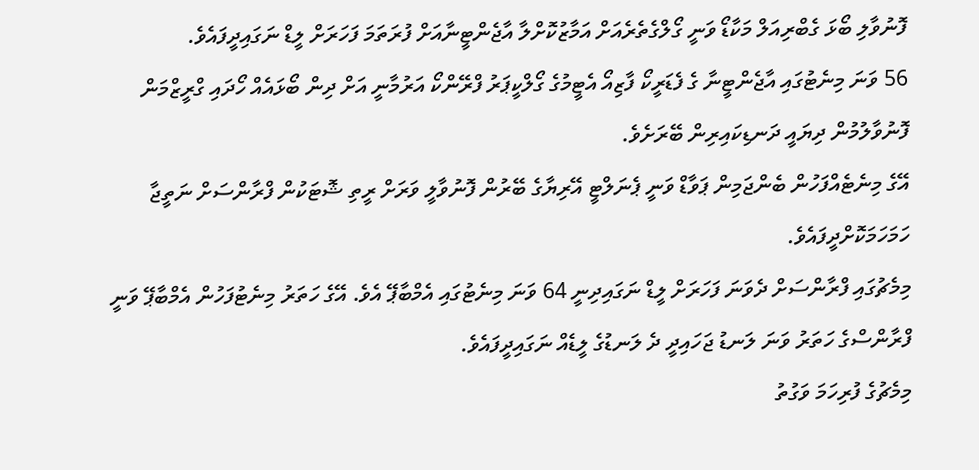ފޮނުވާލި ބޯޅަ ގެބްރިއަލް މަކާޑޯ ވަނީ ގޯލްގެތެރެއަށް އަމާޒުކޮށްލާ އާޖެންޓީނާއަށް ފުރަތަމަ ފަހަރަށް ލީޑް ނަގައިދީފައެވެ.
56 ވަނަ މިނެޓުގައި އާޖެންޓީނާ ގެ ފެޑަރީކޯ ފާޒިއޯ އެޓީމުގެ ގޯލްކީޕަރު ފްރޭންކޯ އަރުމާނީ އަށް ދިން ބޯޅައެއް ހޯދައި ގްރީޒްމަން ފޮނުވާލުމުން ދިޔައީ ދަނޑިކައިރިން ބޭރަށެވެ.
އޭގެ މިނެޓެއްފަހުން ބެންޖަމިން ޕަވާޑް ވަނީ ޕެނަލްޓީ އޭރިޔާގެ ބޭރުން ފޮނުވާލީ ވަރަށް ރީތި ޝޮޓަކުން ފްރާންސަށް ނަތީޖާ ހަމަހަމަކޮށްދީފައެވެ.
މިމެޗުގައި ފްރާންސަށް ދެވަނަ ފަހަރަށް ލީޑް ނަގައިދިނީ 64 ވަނަ މިނެޓުގައި އެމްބާޕޭ އެވެ. އޭގެ ހަތަރު މިނެޓުފަހުން އެމްބާޕޭ ވަނީ ފްރާންސްގެ ހަތަރު ވަނަ ލަނޑު ޖަހައިދީ ދެ ލަނޑުގެ ލީޑެއް ނަގައިދީފައެވެ.
މިމެޗުގެ ފުރިހަމަ ވަގުތު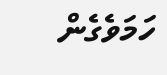ހަމަވެގެން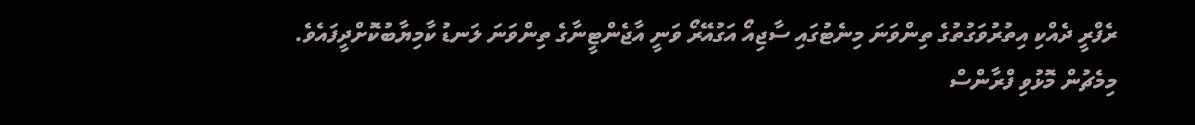ރެފްރީ ދެއްކި އިތުރުވަގުތުގެ ތިންވަނަ މިނެޓުގައި ސާޖިއޯ އަގުއޭރޯ ވަނީ އާޖެންޓީނާގެ ތިންވަނަ ލަނޑު ކާމިޔާބުކޮށްދީފައެވެ.
މިމެޗުން މޮޅުވި ފްރާންސް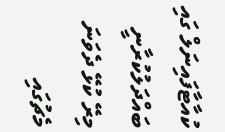ކުއާޓާފައިނަލް ގައި ބައްދަލުކުރާނީ މިރޭ ކުޅޭ ދެވަނަ މެޗުގައި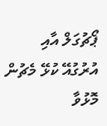ޕޯޗުގަލް އާއި އުރުގުއޭ ކުޅޭ މެޗުން މޮޅުވާ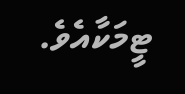ޓީމަކާއެވެ.